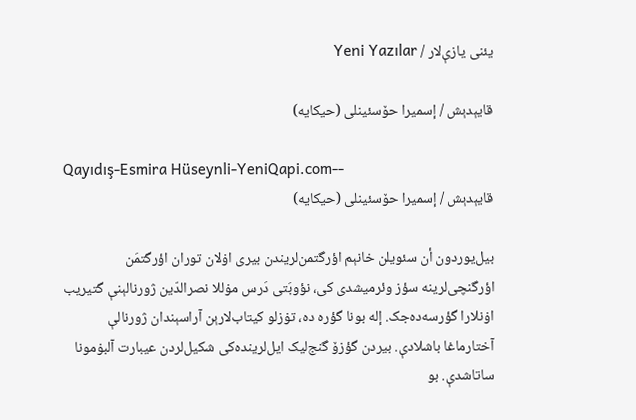یئنی یازې‌لار / Yeni Yazılar

قایېدېش / إسمیرا حۆسئینلی (حیکایه‌)

Qayıdış-Esmira Hüseynli-YeniQapi.com--
قایېدېش / إسمیرا حۆسئینلی (حیکایه‌)

بیل‌یوردون أن سئویلن خانېم اؤرگتمن‌لریندن بیری اۏلان توران اؤرگتمَن اؤرگنچی‌لرینه‌ سؤز وئرمیشدی کی، نؤوبَتی دَرس مۏللا نصر‌الدّین ژورنالېنې گتیریب اۏنلارا گؤرسه‌ده‌جک. إله‌ بونا گؤره‌ ده‌، تۏزلو کیتاب‌لارېن آراسېندان ژورنا‌لې آختارماغا باشلادې. بیردن گؤزۆ گنج‌لیک ایل‌لرینده‌کی شکیل‌لردن عیبارت آلبۏمونا ساتاشدې. بو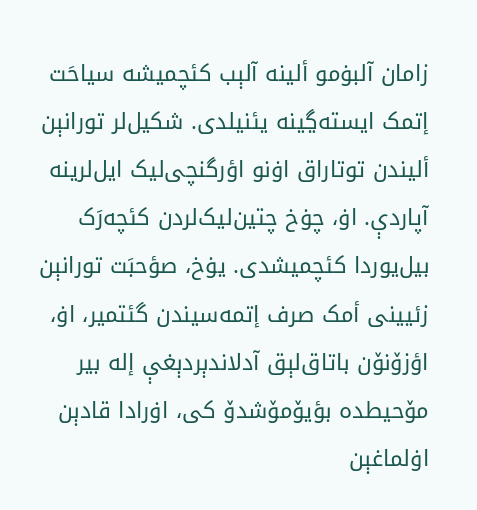زامان آلبۏمو ألینه‌ آلېب کئچمیشه‌ سیاحَت إتمک ایسته‌ڲینه‌ یئنیلدی. شکیل‌لر تورا‌نېن ألیندن‌ توتاراق اۏنو اؤرگنچی‌لیک ایل‌لرینه‌ آپاردې. اۏ، چۏخ چتین‌لیک‌لردن کئچه‌رَک بیل‌یوردا کئچمیشدی. یۏخ، صؤحبَت تورا‌نېن زئیینی أمک صرف إتمه‌سیندن‌ گئتمیر، اۏ، اؤزۆنۆن باتاق‌لېق‌ آدلاندېردېغې إله‌ بیر مۆحیطده‌ بؤیۆمۆشدۆ کی، اۏرا‌دا قادېن اۏلماغېن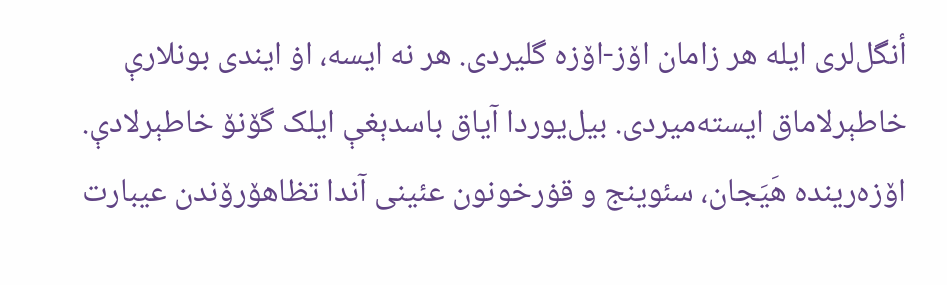أنگل‌لری ایله‌ هر زامان اۆز-اۆزه‌ گلیردی. هر نه‌ ایسه‌، اۏ ایندی بونلارې خاطېرلاماق ایسته‌میردی. بیل‌یوردا آیاق باسدېغې ایلک گۆنۆ خاطېرلادې. اۆزه‌رینده‌ هَیَجان، سئوینج و قۏرخونون عئینی آندا تظاهۆرۆندن عیبارت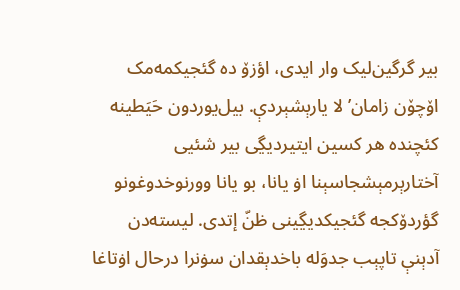بیر گرگین‌لیک وار ایدی، اؤزۆ ده‌ گئجیکمه‌مک اۆچۆن زامان’لا‌ یارېشېردې. بیل‌یوردون حَیَطینه‌ کئچنده هر کسین ایتیردیڲی بیر شئیی آختارېرمېشجاسېنا اۏ یانا، بو یانا وورنوخدوغونو گؤردۆکجه‌ گئجیکدیڲینی ظنّ إتدی. لیسته‌دن آدېنې تاپېب جدوَله‌ باخدېقدان سۏنرا درحال اۏتاغا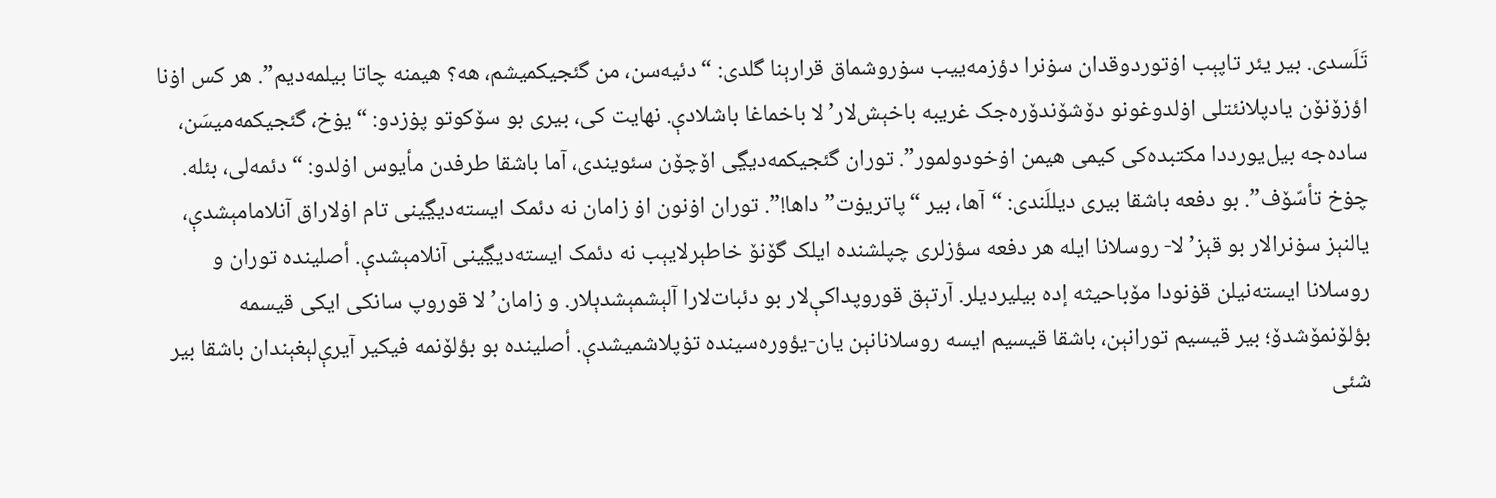تَلَسدی. بیر یئر تاپېب اۏتوردوقدان سۏنرا دؤزمه‌ییب سۏروشماق قرارېنا گلدی: “دئیه‌سن، من گئجیکمیشم، هه‌؟ هیمنه‌ چاتا بیلمه‌دیم”. هر کس اۏنا اؤزۆنۆن یادپلانئتلی اۏلدوغونو دۆشۆندۆره‌جک غریبه‌ باخېش‌لار’لا باخماغا باشلادې. نهایت کی، بیری بو سۆکوتو پۏزدو: “یۏخ، گئجیکمه‌میسَن، ساده‌جه‌ بیل‌یورددا مکتبده‌کی کیمی هیمن اۏخودولمور”. توران گئجیکمه‌دیڲی اۆچۆن سئویندی، آما باشقا طرفدن مأیوس اۏلدو: “دئمه‌لی، بئله‌. چۏخ تأسّۆف”. بو دفعه‌ باشقا بیری دیللَندی: “آها، بیر “پاتریۏت” داها!”. توران اۏنون اۏ زامان نه‌ دئمک ایسته‌دیڲینی تام اۏلاراق آنلامامېشدې، یالنېز سۏنرا‌لار بو قېز’لا‌- روسلانا ایله‌ هر دفعه‌ سؤز‌لری چپلشنده‌ ایلک گۆنۆ خاطېرلایېب نه‌ دئمک ایسته‌دیڲینی آنلامېشدې. أصلینده‌ توران و روسلانا ایسته‌نیلن قۏنودا مۆباحیثه‌ إده‌ بیلیردیلر. آرتېق قوروپداکې‌لار بو دئبات‌لارا آلېشمېشدېلار. و زامان’لا‌ قوروپ سانکی ایکی قیسمه‌ بؤلۆنمۆشدۆ؛ بیر قیسیم تورا‌نېن، باشقا قیسیم ایسه‌ روسلانا‌نېن یان-یؤوره‌سینده‌ تۏپلاشمیشدې. أصلینده‌ بو بؤلۆنمه‌ فیکیر آیرې‌لېغېندان باشقا بیر شئی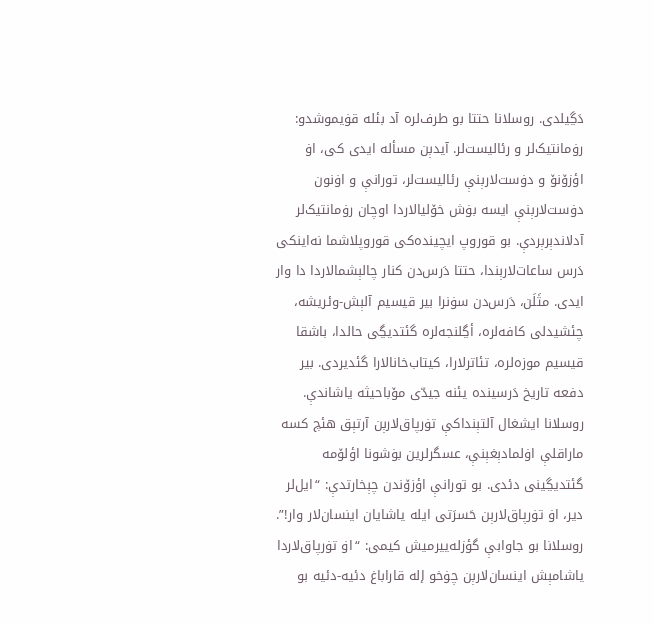دَڲیلدی. روسلانا حتتا بو طرف‌لره‌ آد بئله‌ قۏیموشدو: رۏمانتیک‌لر و رئالیست‌لر. آیدېن مسأله‌ ایدی کی، اۏ اؤزۆنۆ و دۏست‌لارېنې رئالیست‌لر، تورانې و اۏنون دۏست‌لارېنې ایسه‌ بۏش خۆلیا‌لاردا اوچان رۏمانتیک‌لر آدلاندېرېردې. بو قوروپ ایچینده‌کی قوروپلاشما نه‌اینکی دَرس ساعات‌لارېندا، حتتا دَرس‌دن کنار چالېشمالاردا دا وار ایدی. مثَلَن، دَرس‌دن سۏنرا بیر قیسیم آلېش-وئریشه‌، چئشیدلی کافه‌‌لره، أڲلنجه‌لره‌ گئتدیڲی حالدا، باشقا قیسیم موزه‌‌لره، تئاتر‌لارا، کیتاب‌خانا‌لارا گئدیردی. بیر دفعه‌ تاریخ دَرسینده‌ یئنه‌ جیدّی مۆباحیثه‌ یاشاندې. روسلانا ایشغال آلتېندا‌کې تۏرپاق‌لارېن آرتېق هئچ کسه‌ ماراقلې‌ اۏلمادېغېنې، عسگرلرین بۏشونا اؤلۆمه‌ گئتدیڲینی دئدی. بو تورانې اؤزۆندن چېخارتدې: “ایل‌لر دیر، اۏ تۏرپاق‌لارېن حَسرَتی ایله‌ یاشایان اینسان‌لار وار!”. روسلانا بو جاوابې گؤزله‌ییرمیش کیمی: “اۏ تۏرپاق‌لاردا یاشامېش اینسان‌لارېن چۏخو إله‌ قاراباغ دئیه‌-دئیه‌ بو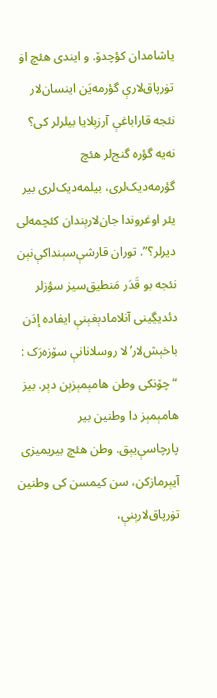یاشامدان کؤچدۆ. و ایندی هئچ اۏ تۏرپاق‌لارې گؤرمه‌یَن اینسان‌لار نئجه‌ قاراباغې آرزېلایا بیلر‌لر کی؟ نه‌یه‌ گؤره‌ گنج‌لر هئچ گؤرمه‌دیک‌لری، بیلمه‌دیک‌لری بیر یئر اوغروندا جان‌لارېندان کئچمه‌لی دیر‌لر؟”. توران قارشې‌سېنداکې‌نېن نئجه‌ بو قَدَر مَنطیق‌سیز سؤزلر دئدیڲینی آنلامادېغېنې ایفاده‌ إدَن باخېش‌لار’لا روسلانانې سۆزه‌رَک : “چۆنکی وطن هامېمېزېن دېر. بیز هامېمېز دا وطنین بیر پارچاسې‌یېق. وطن هئچ بیریمیزی آیېرمازکن، سن کیمسن کی وطنین تۏرپاق‌لارېنې،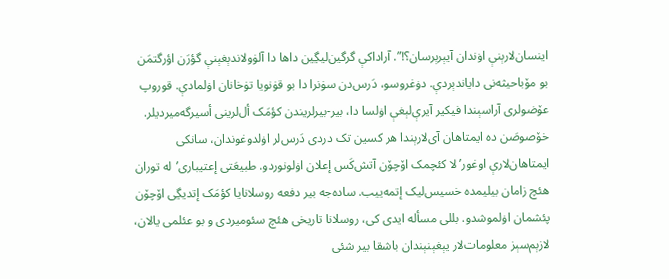اینسان‌لارېنې اۏندان آیېرېرسان؟!”. آراداکې گرگین‌لیڲین داها دا آلۏولاندېغېنې گؤرَن اؤرگتمَن بو مۆباحیثه‌نی دایاندېردې. دۏغروسو، دَرس‌دن سۏنرا دا بو قۏنویا تۏخانان اۏلمادې. قوروپ عۆضو‌لری آراسېندا فیکیر آیرې‌لېغې اۏلسا دا، بیر-بیر‌لریندن‌ کؤمَک أل‌لرینی أسیرگه‌میردیلر. خۆصوصَن ده‌ ایمتاهان آی‌لارېندا هر کسین تک دردی دَرس‌لر اۏلدوغوندان، سانکی ایمتاهان‌لارې اوغور’لا‌ کئچمک اۆچۆن آتش‌کَس إعلان اۏلونوردو. طبیعَتی إعتیباری’له‌ توران هئچ زامان بیلیمده خسیس‌لیک إتمه‌ییب. ساده‌جه‌ بیر دفعه‌ روسلانایا کؤمَک إتدیڲی اۆچۆن پئشمان اۏلموشدو. بللی مسأله‌ ایدی کی، روسلانا تاریخی هئچ سئومیردی و بو عئلمی یالان، لازېم‌سېز معلومات‌لار یېغېنېندان باشقا بیر شئی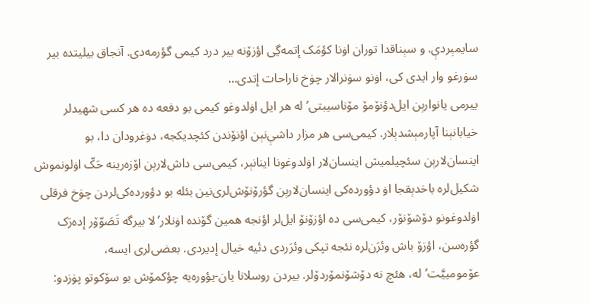سایمېردې. و سېناقدا توران اۏنا کؤمَک إتمه‌ڲی اؤزۆنه‌ بیر درد کیمی گؤرمه‌دی. آنجاق بیلیتده‌ بیر سۏرغو وار ایدی کی، اۏنو سۏنرا‌لار چۏخ ناراحات إتدی…
ییرمی یانوارېن ایل‌دؤنۆمۆ مۆناسیبتی’له‌ هر ایل اۏلدوغو کیمی بو دفعه‌ ده‌ هر کسی شهیدلر خیابانېنا آپارمېشدېلار. کیمی‌سی هر مزار داشې‌نېن اؤنۆندن کئچدیکجه‌، دۏغرودان دا، بو اینسان‌لارېن سئچیلمیش اینسان‌لار اۏلدوغونا اینانېر، کیمی‌سی داش‌لارېن اۆزه‌رینه‌ حَکّ اۏلونموش شکیل‌لره‌ باخدېقجا اۏ دؤورده‌کی اینسان‌لارېن گؤرۆنۆش‌لری‌نین بئله‌ بو دؤورده‌کی‌لردن چۏخ فرقلی اۏلدوغونو دۆشۆنۆر، کیمی‌سی ده‌ اؤزۆنۆ ایل‌لر اؤنجه همین گۆنده‌ اۏنلار’لا بیرگه‌ تَصَوّۆر إده‌رَک گؤره‌سن، اؤزۆ باش وئرَن‌لره‌ نئجه‌ تپکی وئرَردی دئیه‌ خیال إدیردی. بعضی‌لری ایسه‌، عۆمومییَّت’له‌، هئچ نه‌ دۆشۆنمۆردۆ‌لر. بیردن روسلانا یان-یؤوره‌یه‌ چؤکمۆش بو سۆکوتو پۏزدو: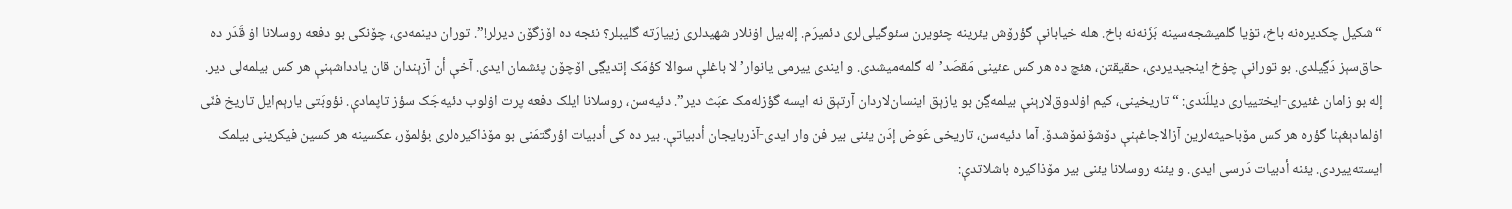“شکیل چکدیره‌نه‌ باخ، تۏیا گلمیشجه‌سینه بَزَنه‌نه‌ باخ. هله‌ خیابانې گؤرۆش یئرینه‌ چئویرن سئوگیلی‌لری دئمیرَم. إله‌بیل اۏنلار شهیدلری زییارَته‌ گلیبلر؟ نئجه‌ ده‌ اۆزگۆن دیرلر!”. توران دینمه‌دی، چۆنکی بو دفعه‌ روسلانا اۏ قَدَر ده‌ حاق‌سېز دَڲیلدی. بو تورانې چۏخ اینجیدیردی، حقیقتن، هئچ ده‌ هر کس عئینی مَقصَد’له‌ گلمه‌میشدی. و ایندی ییرمی یانوار’لا‌ باغلې سوالا‌ کؤمَک إتدیڲی اۆچۆن پئشمان ایدی. آخې أن آزېندان قان یادداشېنې هر کس بیلمه‌لی دیر. إله‌ بو زامان غئیری-ایختییاری دیللَندی: “تاریخینی، کیم اۏلدوق‌لارېنې بیلمه‌ڲن بو یازېق اینسان‌لاردان آرتېق نه‌ ایسه‌ گؤز‌له‌مک عبَث دیر”. دئیه‌سن، روسلانا ایلک دفعه‌ پرت اۏلوب دئیه‌جَک سؤز تاپمادې. نؤوبَتی یارېم‌ایل تاریخ فنّی اۏلمادېغېنا گؤره‌ هر کس مۆباحیثه‌لرین آزالاجاغېنې دۆشۆنمۆشدۆ. آما دئیه‌سن، تاریخی عَوض إدَن یئنی بیر فن وار ایدی-آذربایجان أدبیاتې. بیر ده‌ کی أدبیات اؤرگتمَنی بو مۆذاکیره‌لری بؤلمۆر، عکسینه‌ هر کسین فیکرینی بیلمک ایسته‌ییردی. یئنه‌ أدبیات دَرسی ایدی. و یئنه‌ روسلانا یئنی بیر مۆذاکیره‌ باشلاتدې: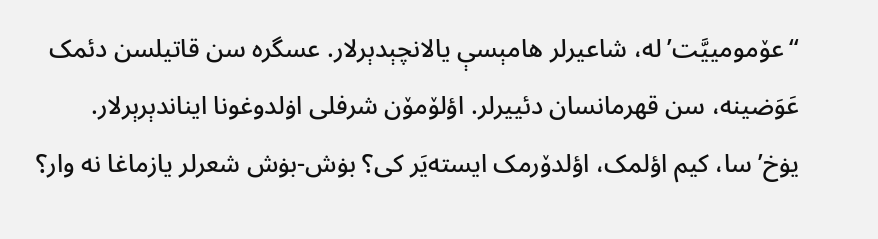“عۆمومییَّت’له‌، شاعیر‌لر هامېسې یالانچېدېرلار. عسگره‌ سن قاتیلسن دئمک عَوَضینه‌، سن قهرمانسان دئییرلر. اؤلۆمۆن شرفلی اۏلدوغونا ایناندېرېرلار. یۏخ’سا، کیم اؤلمک، اؤلدۆرمک ایسته‌یَر کی؟ بۏش-بۏش شعرلر یازماغا نه‌ وار؟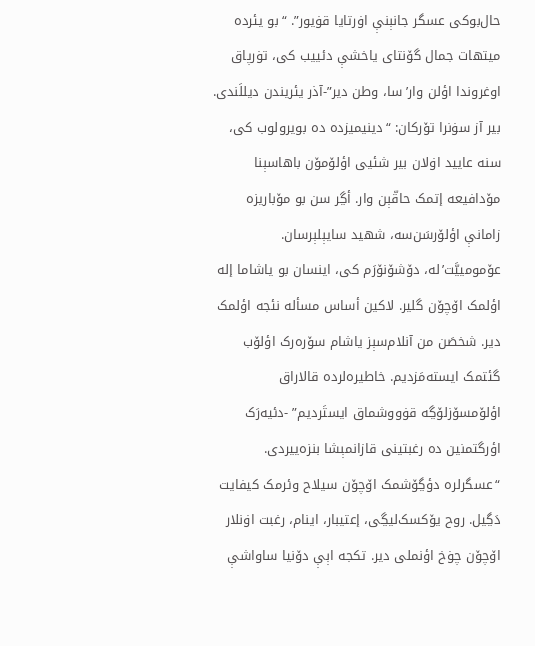حال‌بوکی عسگر جانېنې اۏرتایا قۏیور”. “بو یئرده‌ میتهات جمال گۆنتای یاخشې دئییب کی، تۏرپاق اوغروندا اؤلن وار’سا، وطن دیر”-آذر یئریندن‌ دیللَندی. بیر آز سۏنرا تۆرکان: “دینیمیزده‌ ده‌ بویرولوب کی، سنه‌ عایید اۏلان بیر شئیی اؤلۆمۆن باهاسېنا مۆدافیعه‌ إتمک حاقّېن وار. أڲر سن بو مۆباریزه‌ زامانې اؤلۆرسَن‌سه‌، شهید سایېلېرسان. عۆمومییَّت’له‌، دۆشۆنۆرَم کی، اینسان بو یاشاما إله‌ اؤلمک اۆچۆن گلیر. لاکین أساس مسأله‌ نئجه‌ اؤلمک دیر. شخصَن من آنلام‌سېز یاشام سۆره‌رک اؤلۆب گئتمک ایسته‌مَزدیم. خاطیره‌لرده‌ قالا‌راق اؤلۆمسۆزلۆڲه‌ قۏووشماق ایستَردیم” -دئیه‌رَک اؤرگتمنین ده‌ رغبتینی قازانمېشا بنزه‌ییردی. “عسگرلره‌ دؤڲۆشمک اۆچۆن سیلاح وئرمک کیفایت دَڲیل. روح یۆکسک‌لیڲی، إعتیبار، اینام، رغبت اۏنلار اۆچۆن چۏخ اؤنملی دیر. تکجه‌ اېې دۆنیا ساواشې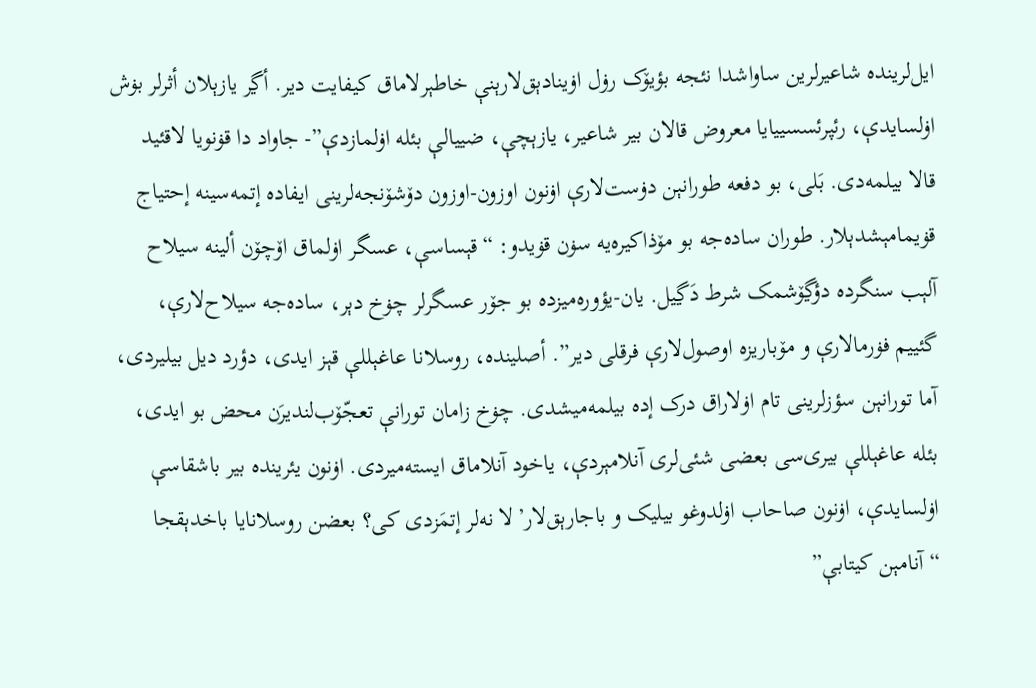ایل‌لرینده‌ شاعیر‌لرین ساواشدا نئجه‌ بؤیۆک رۏل اۏینادېق‌لارېنې خاطېرلاماق کیفایت دیر. أڲر یازېلان أثرلر بۏش اۏلسایدې، رئپرئسسییایا معروض قالا‌ن بیر شاعیر، یازېچې، ضییالې بئله‌ اۏلمازدې”- جاواد دا قۏنویا لاقئید قالا‌ بیلمه‌دی. بَلی، بو دفعه‌ طورا‌نېن دۏست‌لارې اۏنون اوزون-اوزون دۆشۆنجه‌لرینی ایفاده‌ إتمه‌سینه‌ إحتیاج قۏیمامېشدېلار. طوران ساده‌جه‌ بو مۆذاکیره‌یه‌ سۏن قۏیدو: “قېساسې، عسگر اۏلماق اۆچۆن ألینه‌ سیلاح آلېب سنگرده‌ دؤڲۆشمک شرط دَڲیل. یان-یؤوره‌میزده‌ بو جۆر عسگرلر چۏخ دېر، ساده‌جه‌ سیلاح‌لارې، گئییم فۏرما‌لارې و مۆباریزه‌ اوصول‌لارې فرقلی دیر”. أصلینده‌، روسلانا عاغېللې‌ قېز ایدی، دؤرد دیل بیلیردی، آما تورا‌نېن سؤز‌لرینی تام اۏلاراق درک إده‌ بیلمه‌میشدی. چۏخ زامان تورانې تعجّۆب‌لندیرَن محض بو ایدی، بئله‌ عاغېللې‌ بیری‌سی بعضی شئی‌لری آنلامېردې، یاخود آنلاماق ایسته‌میردی. اۏنون یئرینده‌ بیر باشقا‌سې اۏلسایدې، اۏنون صاحاب اۏلدوغو بیلیک و باجارېق‌لار’لا‌ نه‌لر إتمَزدی کی؟ بعضن روسلانایا باخدېقجا “آنامېن کیتابې”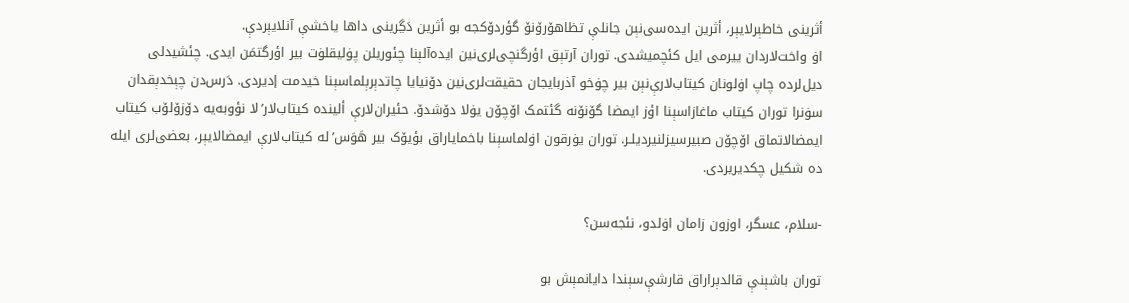أثرینی خاطېرلایېر، أثرین ایده‌سی‌نېن جانلې تظاهۆرۆنۆ گؤردۆکجه‌ بو أثرین دَڲرینی داها یاخشې آنلایېردې.
اۏ واخت‌لاردان ییرمی ایل کئچمیشدی. توران آرتېق اؤرگنچی‌لری‌نین ایده‌آلېنا چئوریلن پۏلیقلۏت بیر اؤرگتمَن ایدی. چئشیدلی دیل‌لرده‌ چاپ اۏلونان کیتاب‌لارې‌نېن بیر چۏخو آذربایجان حقیقت‌لری‌نین دۆنیایا چاتدېرېلماسېنا خیدمت إدیردی. دَرس‌دن چېخدېقدان سۏنرا توران کیتاب ماغازاسېنا اؤز ایمضا گۆنۆنه‌ گئتمک اۆچۆن یۏلا دۆشدۆ. حئیران‌لارې ألینده‌ کیتاب‌لار’لا نؤوبه‌یه‌ دۆزۆلۆب کیتاب ایمضالاتماق اۆچۆن صبیرسیزلنیردیلـر. توران یۏرقون اۏلماسېنا باخمایاراق بؤیۆک بیر هَوَس’له‌ کیتاب‌لارې ایمضالایېر، بعضی‌لری ایله‌ ده‌ شکیل چکدیریردی.

-سلام، عسگر، اوزون زامان اۏلدو، نئجه‌سن؟

توران باشېنې قالدېراراق قارشې‌سېندا دایانمېش بو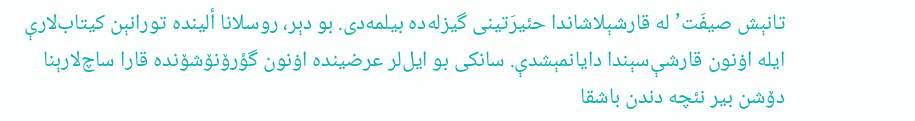تانېش صیفَت’له‌ قارشېلاشاندا حئیرَتینی گیزله‌ده‌ بیلمه‌دی. بو دېر، روسلانا ألینده‌ تورا‌نېن کیتاب‌لارې ایله‌ اۏنون قارشې‌سېندا دایانمېشدې. سانکی بو ایل‌لر عرضینده‌ اۏنون گؤرۆنۆشۆنده‌ قارا ساچ‌لارېنا دۆشن بیر نئچه‌ دندن باشقا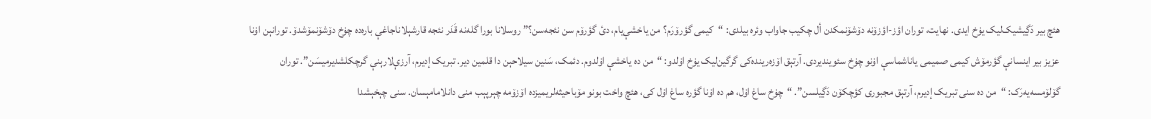هئچ بیر دَڲیشیک‌لیک یۏخ ایدی. نهایت، توران اؤز-اؤزۆنه‌ دۆشۆنمکدن أل چکیب جاواب وئره‌ بیلدی: “کیمی گؤرۆرَم؟ من یاخشې‌یام، دئ گؤرۆم سن نئجه‌سن؟” روسلانا بورا گله‌نه‌ قَدَر نئجه‌ قارشېلاناجاغې باره‌ده‌ چۏخ دۆشۆنمۆشدۆ. تورا‌نېن اۏنا عزیز بیر اینسانې گؤرمۆش کیمی صمیمی یاناشماسې اۏنو چۏخ سئویندیردی. آرتېق اۆزه‌رینده‌کی‌ گرگین‌لیک یۏخ اۏلدو: “من ده‌ یاخشې اۏلدوم. دئمک، سَنین سیلاحېن دا قلمین دیر. تبریک إدیرم، آرزې‌لارېنې گرچکلشدیرمیسَن”. توران گۆلۆمسه‌یه‌رَک: “من ده‌ سنی تبریک إدیرم، آرتېق مجبوری کؤچکۆن دَڲیلسن”. “چۏخ ساغ اۏل، هم ده‌ اۏنا گؤره‌ ساغ اۏل کی، هئچ واخت بونو مۆباحیثه‌لریمیزده‌ اۆزۆمه‌ چېرپېب منی دانلامامېسان. سنی چېخېشدا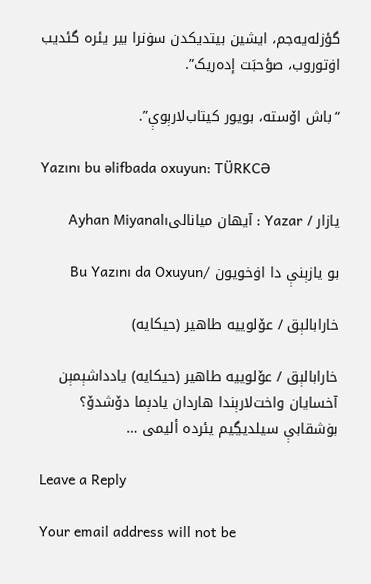گؤزله‌یه‌جم، ایشین بیتدیکدن سۏنرا بیر یئره‌ گئدیب اۏتوروب، صؤحبَت إده‌ریک”.

“باش اۆسته‌، بویور کیتاب‌لارېوې”.

Yazını bu əlifbada oxuyun: TÜRKCƏ

یازار / Yazar : آیهان میانالیAyhan Miyanalı

بو یازېنې دا اۏخویون /Bu Yazını da Oxuyun

خارابالېق / عۆلوییه‌ طاهیر (حیکایه‌)

خارابالېق / عۆلوییه‌ طاهیر (حیکایه‌) یادداشېمېن آخسایان واخت‌لارېندا هاردان یادېما دۆشدۆ؟  بۏشقابې سیلدیڲیم یئرده‌ ألیمی …

Leave a Reply

Your email address will not be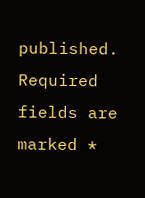published. Required fields are marked *